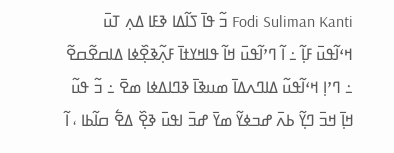Fodi Suliman Kanti ߏ߬ ߟߊ߫ ߖߊ߬ߡߊ ߢߓߊ ߡߍ߲ ߠߎ߫ ߞߵߊ߬ߟߎ߫ ߓߊ߲߬ ߸ ߊ߬ ߣߴߊ߬ߟߎ߫ ߞߊ߬ ߟߊߞߌߙߊ߫ ߓߍ߲߬ߢߐ߲߰ߦߊ ߡߊߛߐ߬ߛߐ߬ ߸ ߣߴߊ߲ ߞߵߊ߬ߟߎ߬ ߡߊߣߍߡߊ߫ ߘߎߢߊ߫ ߢߣߊߡߦߊ ߘߐ߫ ߸ ߏ߬ ߟߎ߬ ߞߊ߲߫ ߞߏ߫ ߣߌ߲߬ ߕߍ߫ ߝߏߦߌ߬ ߘߌ߫ ߝߏ߫ ߊߟߎ߫ ߢߐ߲߰ ߡߐ߱ ߛߊ߬ߕߊ ، ߊ߬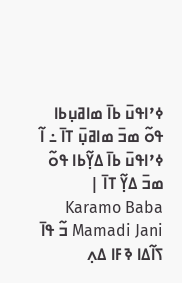ߦߴߊߟߎ߫ ߕߊ߫ ߘߊߥߎ߲ߕߊ ߟߋ߬ ߘߏ߫ ߘߊߥߎ߲߫ ߠߊ߫ ߸ ߊ߬ ߦߴߊߟߎ߫ ߕߊ߫ ߡߌ߲߬ߕߊ ߟߋ߬ ߘߏ߫ ߡߌ߲߬ ߠߊ߫ |
Karamo Baba Mamadi Jani ߏ߬ ߟߊ߫ ߖߊ߬ߡߊ ߢߓߊ ߡߍ߲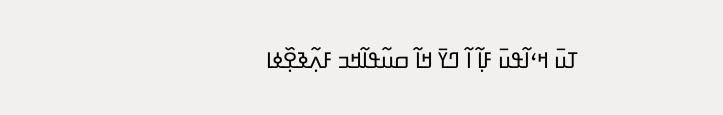ߠߎ߫ ߞߵߊ߬ߟߎ߫ ߓߊ߲߬ ߊ߬ ߣߌ߫ ߞߊ߬ ߛߎ߬ߟߊ߬ߞߏ ߓߍ߲߬ߢߐ߲߰ߦߊ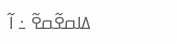ߡߊߛߐ߬ߛߐ߬ ߸ ߊ߬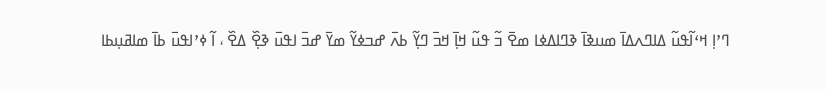ߣߴߊ߲ ߞߵߊ߬ߟߎ߬ ߡߊߣߍߡߊ߫ ߘߎߢߊ߫ ߢߣߊߡߦߊ ߘߐ߫ ߏ߬ ߟߎ߬ ߞߊ߲߫ ߞߏ߫ ߣߌ߲߬ ߕߍ߫ ߝߏߦߌ߬ ߘߌ߫ ߝߏ߫ ߊߟߎ߫ ߢߐ߲߰ ߡߐ߰ ، ߊ߬ ߦߴߊߟߎ߫ ߕߊ߫ ߘߊߥߎ߲ߕߊ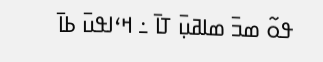ߟߋ߬ ߘߏ߫ ߘߊߥߎ߲߫ ߠߊ߫ ߸ ߞߵߊߟߎ߫ ߕߊ߫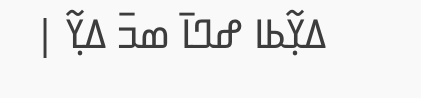ߡߌ߲߬ߕߊ ߝߣߊ߫ ߘߏ߫ ߡߌ߲߬ |